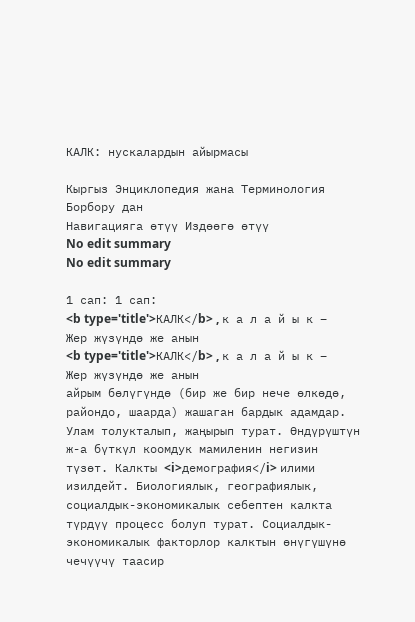КАЛК: нускалардын айырмасы

Кыргыз Энциклопедия жана Терминология Борбору дан
Навигацияга өтүү Издөөгө өтүү
No edit summary
No edit summary

1 сап: 1 сап:
<b type='title'>КАЛК</b> , к а л а й ы к – Жер жүзүндө же анын
<b type='title'>КАЛК</b> , к а л а й ы к – Жер жүзүндө же анын
айрым бөлүгүндө (бир же бир нече өлкөдө, райондо, шаарда) жашаган бардык адамдар. Улам толукталып, жаңырып турат. Өндүрүштүн ж-а бүткүл коомдук мамиленин негизин түзөт. Калкты <i>демография</i> илими изилдейт. Биологиялык, географиялык, социалдык-экономикалык себептен калкта түрдүү процесс болуп турат. Социалдык-экономикалык факторлор калктын өнүгүшүнө чечүүчү таасир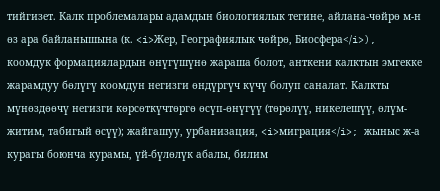тийгизет. Калк проблемалары адамдын биологиялык тегине, айлана-чөйрө м-н өз ара байланышына (к. <i>Жер, Географиялык чөйрө, Биосфера</i>), коомдук формациялардын өнүгүшүнө жараша болот, анткени калктын эмгекке жарамдуу бөлүгү коомдун негизги өндүргүч күчү болуп саналат. Калкты мүнөздөөчү негизги көрсөткүчтөргө өсүп-өнүгүү (төрөлүү, никелешүү, өлүм-житим, табигый өсүү); жайгашуу, урбанизация, <i>миграция</i>; жыныс ж-а курагы боюнча курамы, үй-бүлөлүк абалы, билим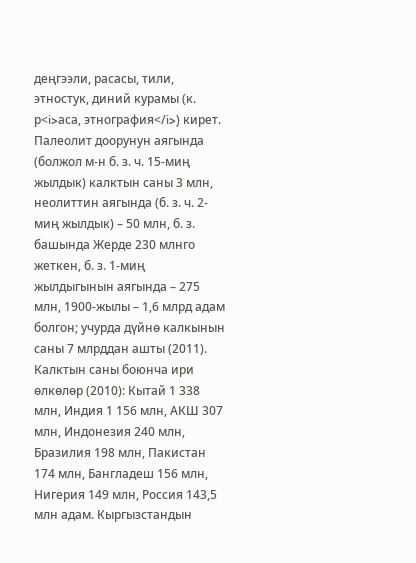деңгээли, расасы, тили, этностук, диний курамы (к. р<i>аса, этнография</i>) кирет. Палеолит доорунун аягында (болжол м-н б. з. ч. 15-миң жылдык) калктын саны 3 млн, неолиттин аягында (б. з. ч. 2-миң жылдык) – 50 млн, б. з. башында Жерде 230 млнго жеткен, б. з. 1-миң жылдыгынын аягында – 275 млн, 1900-жылы – 1,6 млрд адам болгон; учурда дүйнө калкынын саны 7 млрддан ашты (2011). Калктын саны боюнча ири өлкөлөр (2010): Кытай 1 338 млн, Индия 1 156 млн, АКШ 307 млн, Индонезия 240 млн, Бразилия 198 млн, Пакистан 174 млн, Бангладеш 156 млн, Нигерия 149 млн, Россия 143,5 млн адам. Кыргызстандын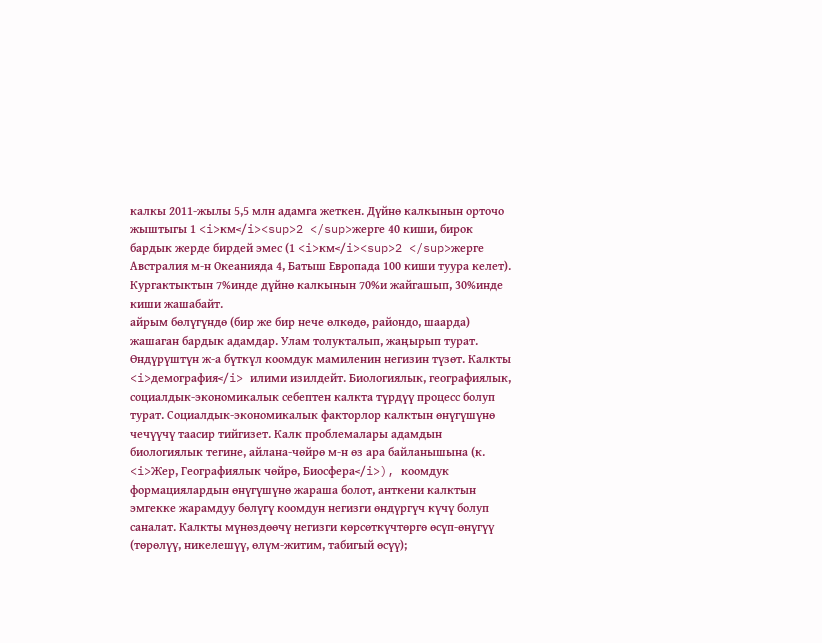калкы 2011-жылы 5,5 млн адамга жеткен. Дүйнө калкынын орточо жыштыгы 1 <i>км</i><sup>2 </sup>жерге 40 киши, бирок бардык жерде бирдей эмес (1 <i>км</i><sup>2 </sup>жерге Австралия м-н Океанияда 4, Батыш Европада 100 киши туура келет). Кургактыктын 7%инде дүйнө калкынын 70%и жайгашып, 30%инде киши жашабайт.
айрым бөлүгүндө (бир же бир нече өлкөдө, райондо, шаарда) жашаган бардык адамдар. Улам толукталып, жаңырып турат. Өндүрүштүн ж-а бүткүл коомдук мамиленин негизин түзөт. Калкты <i>демография</i> илими изилдейт. Биологиялык, географиялык, социалдык-экономикалык себептен калкта түрдүү процесс болуп турат. Социалдык-экономикалык факторлор калктын өнүгүшүнө чечүүчү таасир тийгизет. Калк проблемалары адамдын биологиялык тегине, айлана-чөйрө м-н өз ара байланышына (к. <i>Жер, Географиялык чөйрө, Биосфера</i>), коомдук формациялардын өнүгүшүнө жараша болот, анткени калктын эмгекке жарамдуу бөлүгү коомдун негизги өндүргүч күчү болуп саналат. Калкты мүнөздөөчү негизги көрсөткүчтөргө өсүп-өнүгүү (төрөлүү, никелешүү, өлүм-житим, табигый өсүү);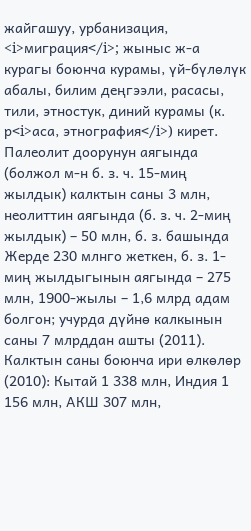жайгашуу, урбанизация, <i>миграция</i>; жыныс ж-а курагы боюнча курамы, үй-бүлөлүк абалы, билим деңгээли, расасы, тили, этностук, диний курамы (к. р<i>аса, этнография</i>) кирет. Палеолит доорунун аягында (болжол м-н б. з. ч. 15-миң жылдык) калктын саны 3 млн, неолиттин аягында (б. з. ч. 2-миң жылдык) – 50 млн, б. з. башында Жерде 230 млнго жеткен, б. з. 1-миң жылдыгынын аягында – 275 млн, 1900-жылы – 1,6 млрд адам болгон; учурда дүйнө калкынын саны 7 млрддан ашты (2011). Калктын саны боюнча ири өлкөлөр (2010): Кытай 1 338 млн, Индия 1 156 млн, АКШ 307 млн,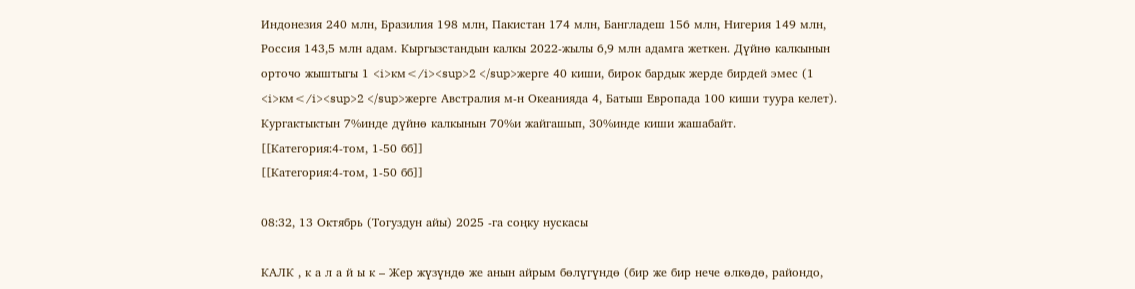Индонезия 240 млн, Бразилия 198 млн, Пакистан 174 млн, Бангладеш 156 млн, Нигерия 149 млн, Россия 143,5 млн адам. Кыргызстандын калкы 2022-жылы 6,9 млн адамга жеткен. Дүйнө калкынын орточо жыштыгы 1 <i>км</i><sup>2 </sup>жерге 40 киши, бирок бардык жерде бирдей эмес (1 <i>км</i><sup>2 </sup>жерге Австралия м-н Океанияда 4, Батыш Европада 100 киши туура келет). Кургактыктын 7%инде дүйнө калкынын 70%и жайгашып, 30%инде киши жашабайт.
[[Категория:4-том, 1-50 бб]]
[[Категория:4-том, 1-50 бб]]

08:32, 13 Октябрь (Тогуздун айы) 2025 -га соңку нускасы

КАЛК , к а л а й ы к – Жер жүзүндө же анын айрым бөлүгүндө (бир же бир нече өлкөдө, райондо,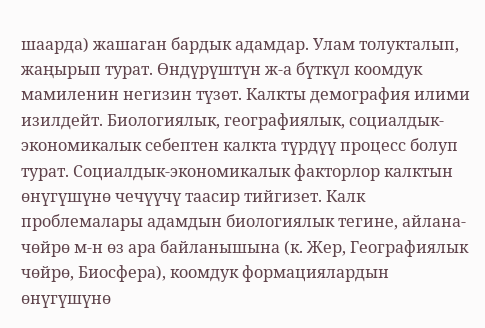шаарда) жашаган бардык адамдар. Улам толукталып, жаңырып турат. Өндүрүштүн ж-а бүткүл коомдук мамиленин негизин түзөт. Калкты демография илими изилдейт. Биологиялык, географиялык, социалдык-экономикалык себептен калкта түрдүү процесс болуп турат. Социалдык-экономикалык факторлор калктын өнүгүшүнө чечүүчү таасир тийгизет. Калк проблемалары адамдын биологиялык тегине, айлана-чөйрө м-н өз ара байланышына (к. Жер, Географиялык чөйрө, Биосфера), коомдук формациялардын өнүгүшүнө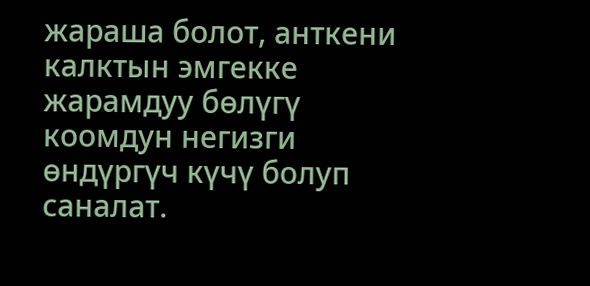жараша болот, анткени калктын эмгекке жарамдуу бөлүгү коомдун негизги өндүргүч күчү болуп саналат.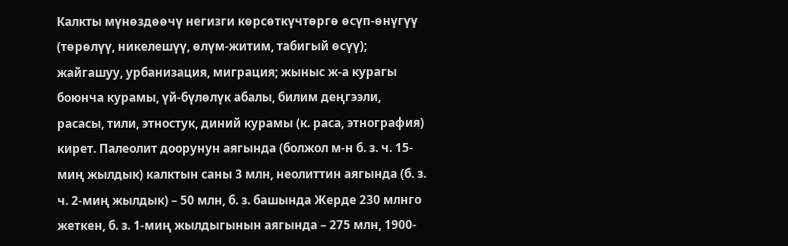Калкты мүнөздөөчү негизги көрсөткүчтөргө өсүп-өнүгүү (төрөлүү, никелешүү, өлүм-житим, табигый өсүү); жайгашуу, урбанизация, миграция; жыныс ж-а курагы боюнча курамы, үй-бүлөлүк абалы, билим деңгээли, расасы, тили, этностук, диний курамы (к. раса, этнография) кирет. Палеолит доорунун аягында (болжол м-н б. з. ч. 15-миң жылдык) калктын саны 3 млн, неолиттин аягында (б. з. ч. 2-миң жылдык) – 50 млн, б. з. башында Жерде 230 млнго жеткен, б. з. 1-миң жылдыгынын аягында – 275 млн, 1900-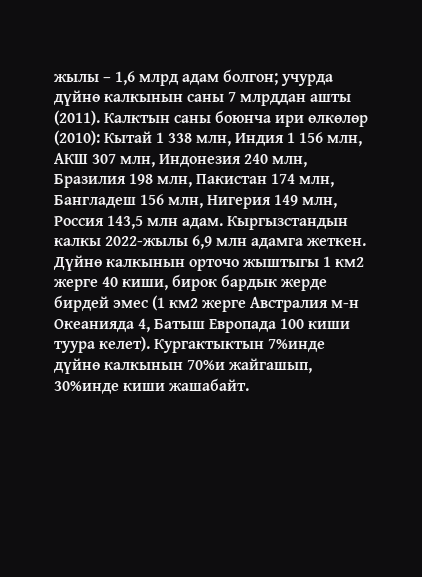жылы – 1,6 млрд адам болгон; учурда дүйнө калкынын саны 7 млрддан ашты (2011). Калктын саны боюнча ири өлкөлөр (2010): Кытай 1 338 млн, Индия 1 156 млн, АКШ 307 млн, Индонезия 240 млн, Бразилия 198 млн, Пакистан 174 млн, Бангладеш 156 млн, Нигерия 149 млн, Россия 143,5 млн адам. Кыргызстандын калкы 2022-жылы 6,9 млн адамга жеткен. Дүйнө калкынын орточо жыштыгы 1 км2 жерге 40 киши, бирок бардык жерде бирдей эмес (1 км2 жерге Австралия м-н Океанияда 4, Батыш Европада 100 киши туура келет). Кургактыктын 7%инде дүйнө калкынын 70%и жайгашып, 30%инде киши жашабайт.